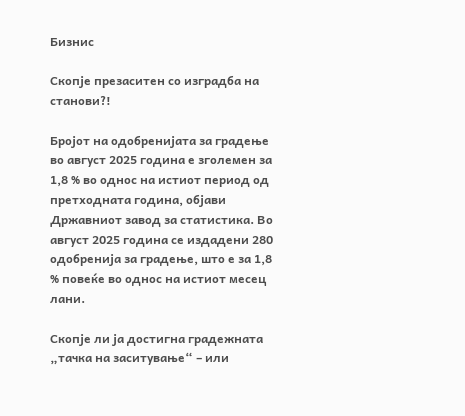Бизнис

Скопје презаситен со изградба на станови?!

Бројот на одобренијата за градење во август 2025 година е зголемен за 1,8 % во однос на истиот период од претходната година, објави Државниот завод за статистика. Во август 2025 година се издадени 280 одобренија за градење, што е за 1,8 % повеќе во однос на истиот месец лани.

Скопје ли ја достигна градежната „тачка на заситување“ – или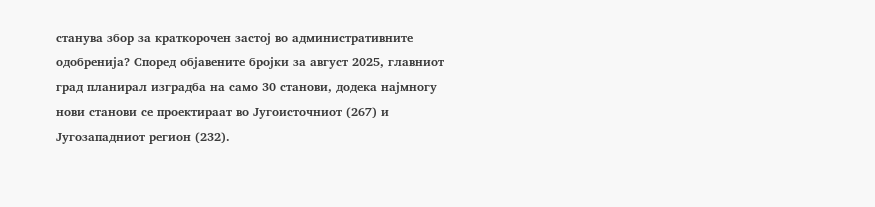станува збор за краткорочен застој во административните одобренија? Според објавените бројки за август 2025, главниот град планирал изградба на само 30 станови, додека најмногу нови станови се проектираат во Југоисточниот (267) и Југозападниот регион (232).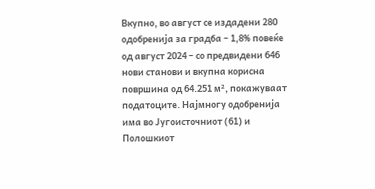Вкупно, во август се издадени 280 одобренија за градба – 1,8% повеќе од август 2024 – со предвидени 646 нови станови и вкупна корисна површина од 64.251 м², покажуваат податоците. Најмногу одобренија има во Југоисточниот (61) и Полошкиот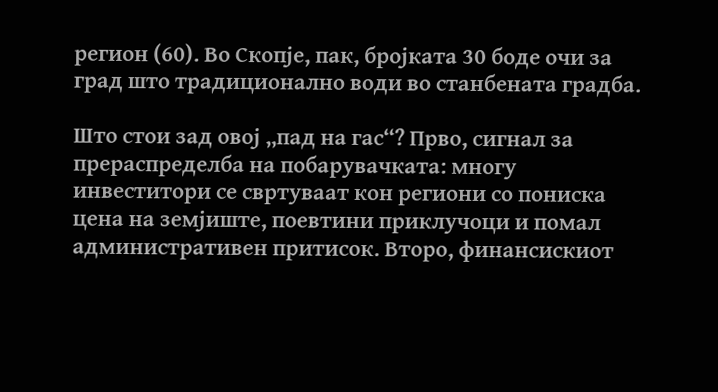регион (60). Во Скопје, пак, бројката 30 боде очи за град што традиционално води во станбената градба.

Што стои зад овој „пад на гас“? Прво, сигнал за прераспределба на побарувачката: многу инвеститори се свртуваат кон региони со пониска цена на земјиште, поевтини приклучоци и помал административен притисок. Второ, финансискиот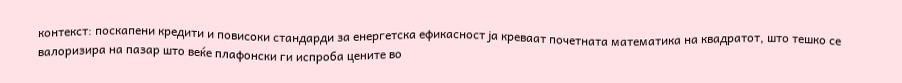контекст: поскапени кредити и повисоки стандарди за енергетска ефикасност ја креваат почетната математика на квадратот, што тешко се валоризира на пазар што веќе плафонски ги испроба цените во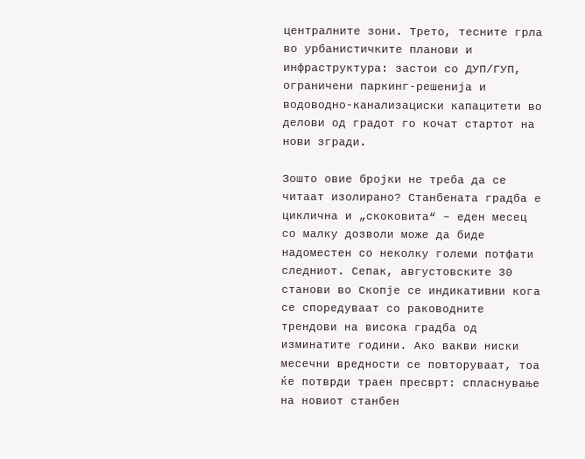централните зони. Трето, тесните грла во урбанистичките планови и инфраструктура: застои со ДУП/ГУП, ограничени паркинг-решенија и водоводно-канализациски капацитети во делови од градот го кочат стартот на нови згради.

Зошто овие бројки не треба да се читаат изолирано? Станбената градба е циклична и „скоковита“ – еден месец со малку дозволи може да биде надоместен со неколку големи потфати следниот. Сепак, августовските 30 станови во Скопје се индикативни кога се споредуваат со раководните трендови на висока градба од изминатите години. Ако вакви ниски месечни вредности се повторуваат, тоа ќе потврди траен пресврт: спласнување на новиот станбен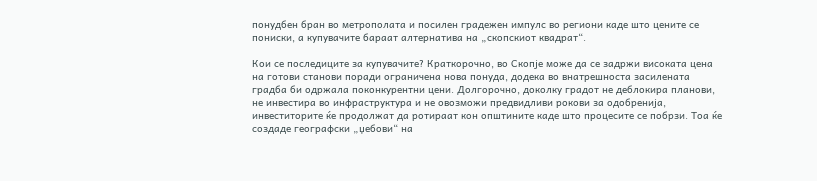понудбен бран во метрополата и посилен градежен импулс во региони каде што цените се пониски, а купувачите бараат алтернатива на „скопскиот квадрат“.

Кои се последиците за купувачите? Краткорочно, во Скопје може да се задржи високата цена на готови станови поради ограничена нова понуда, додека во внатрешноста засилената градба би одржала поконкурентни цени. Долгорочно, доколку градот не деблокира планови, не инвестира во инфраструктура и не овозможи предвидливи рокови за одобренија, инвеститорите ќе продолжат да ротираат кон општините каде што процесите се побрзи. Тоа ќе создаде географски „џебови“ на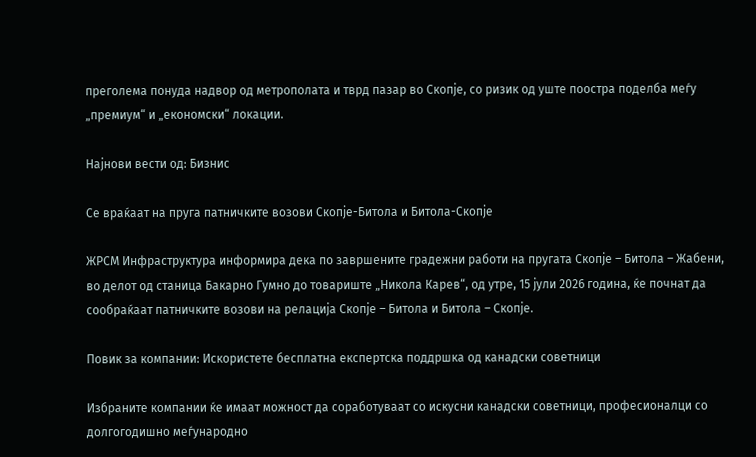преголема понуда надвор од метрополата и тврд пазар во Скопје, со ризик од уште поостра поделба меѓу „премиум“ и „економски“ локации.

Најнови вести од: Бизнис

Се враќаат на пруга патничките возови Скопје-Битола и Битола-Скопје

ЖРСМ Инфраструктура информира дека по завршените градежни работи на пругата Скопје – Битола – Жабени, во делот од станица Бакарно Гумно до товариште „Никола Карев“, од утре, 15 јули 2026 година, ќе почнат да сообраќаат патничките возови на релација Скопје – Битола и Битола – Скопје.

Повик за компании: Искористете бесплатна експертска поддршка од канадски советници

Избраните компании ќе имаат можност да соработуваат со искусни канадски советници, професионалци со долгогодишно меѓународно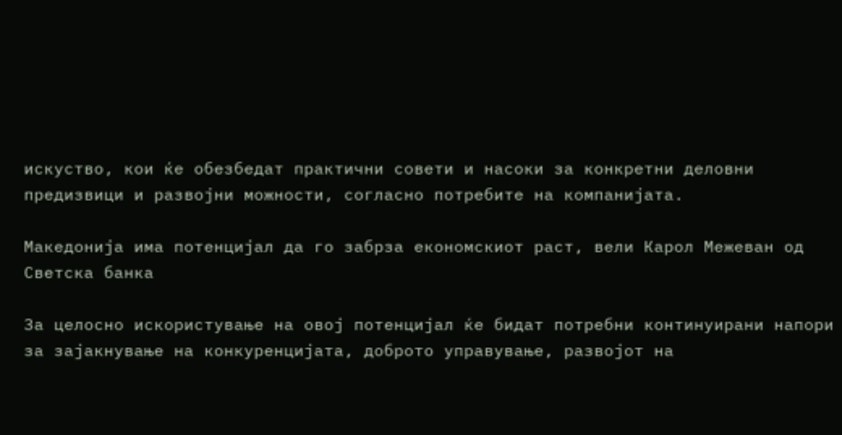искуство, кои ќе обезбедат практични совети и насоки за конкретни деловни предизвици и развојни можности, согласно потребите на компанијата.

Македонија има потенцијал да го забрза економскиот раст, вели Карол Межеван од Светска банка

За целосно искористување на овој потенцијал ќе бидат потребни континуирани напори за зајакнување на конкуренцијата, доброто управување, развојот на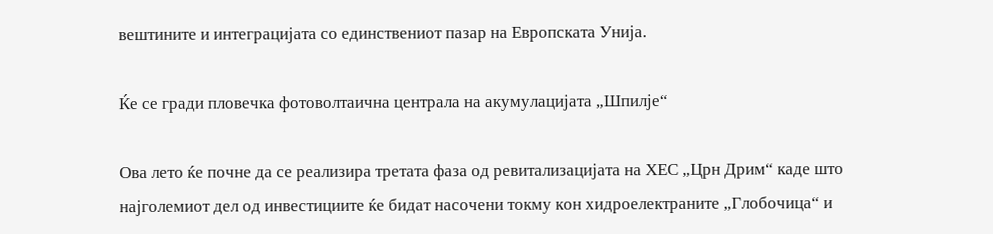вештините и интеграцијата со единствениот пазар на Европската Унија.

Ќе се гради пловечка фотоволтаична централа на акумулацијата „Шпилје“

Ова лето ќе почне да се реализира третата фаза од ревитализацијата на ХЕС „Црн Дрим“ каде што најголемиот дел од инвестициите ќе бидат насочени токму кон хидроелектраните „Глобочица“ и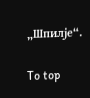„Шпилје“.

To top